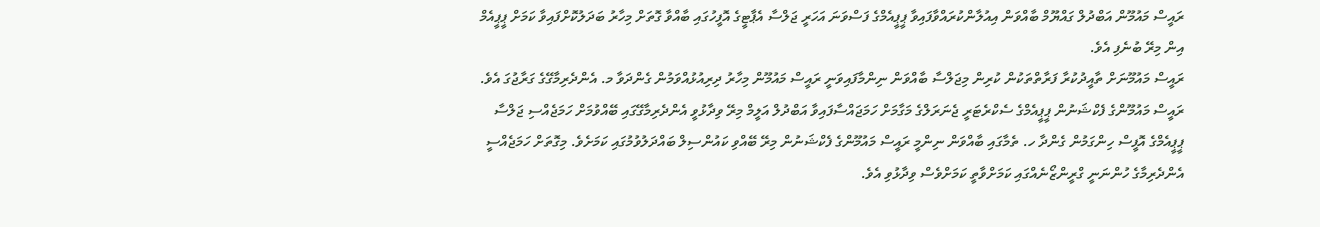ރައީސް މައުމޫން އަބްދުލް ގައްޔޫމް ބާއްވަން އިއުލާންކުރައްވާފައިވާ ޕީޕީއެމްގެ ފަސްވަނަ އަހަރީ ޖަލްސާ އެޕާޓީގެ އޮފީހުގައި ބާއްވާ ގޮތަށް މިހާރު ބަދަލުކޮށްފައިވާ ކަމަށް ޕީޕީއެމް އިން މިރޭ ބުނެފި އެވެ.
ރައީސް މައުމޫނަށް ތާއީދުކުރާ ފަރާތްތަކުން ކުރިން މިޖަލްސާ ބާއްވަން ނިންމާފައިވަނީ ރައީސް މައުމޫން މިހާރު ދިރިއުޅުއްވަމުން ގެންދަވާ މ. އެންދެރިމާގޭގެ ގަރާޖުގަ އެވެ.
ރައީސް މައުމޫންގެ ފެކްޝަނުން ޕީޕީއެމްގެ ސެކްރެޓަރީ ޖެނަރަލްގެ މަގާމަށް ހަމަޖައްސާފައިވާ އަބްދުލް އަލީމް މިރޭ ވިދާޅުވީ އެންދެރިމާގޭގައި ބޭއްވުމަށް ހަމަޖެއްސި ޖަލްސާ ޕީޕީއެމްގެ އޮފީސް ހިންގަމުން ގެންދާ ހ. ތެމާގައި ބާއްވަން ނިންމީ ރައީސް މައުމޫންގެ ފެކްޝަނުން މިރޭ ބޭއްވި ކައުންސިލް ބައްދަލުވުމުގައި ކަމަށެވެ. މިގޮތަށް ހަމަޖެއްސީ އެންދެރިމާގެ ހުންނަނީ ގްރީންޒޯނެއްގައި ކަމަށްވާތީ ކަމަށްވެސް ވިދާޅުވި އެވެ.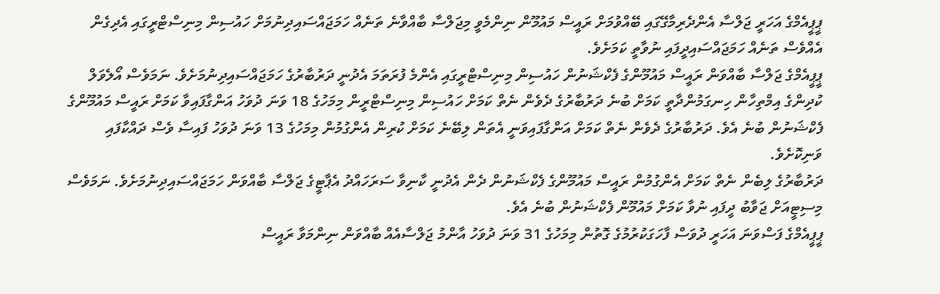ޕީޕީއެމްގެ އަހަރީ ޖަލްސާ އެންދެރިމާގޭގައި ބޭއްވުމަށް ރައީސް މައުމޫން ނިންމެވީ މިޖަލްސާ ބާއްވާނެ ތަނެއް ހަމަޖައްސައިދިނުމަށް ހައުސިން މިނިސްޓްރީގައި އެދިގެން އެއްވެސް ތަނެއް ހަމަޖައްސައިދީފައި ނުވާތީ ކަމަށެވެ.
ޕީޕީއެމްގެ ޖަލްސާ ބާއްވަން ރައީސް މައުމޫންގެ ފެކްޝަނުން ހައުސިން މިނިސްޓްރީގައި އެންމެ ފުރަތަމަ އެދުނީ ދަރުބާރުގެ ހަމަޖައްސައިދިނުމަށެވެ. ނަމަވެސް އޯލެވަލް ކުދިންގެ އިމްތިހާން ހިނގަމުންދާތީ ކަމަށް ބުނެ ދަރުބާރުގެ ދެވެން ނެތް ކަމަށް ހައުސިން މިނިސްޓްރީން މިމަހުގެ 18 ވަނަ ދުވަހު އަންގާފައިވާ ކަމަށް ރައީސް މައުމޫންގެ ފެކްޝަނުން ބުނެ އެވެ. ދަރުބާރުގެ ދެވެން ނެތް ކަމަށް އަންގާފައިވަނީ އެތަން ލިބޭނެ ކަމަށް ކުރިން އެންގުމުން މިމަހުގެ 13 ވަނަ ދުވަހު ފައިސާ ވެސް ދައްކާފައި ވަނިކޮށެވެ.
ދަރުބާރުގެ ލިބެން ނެތް ކަމަށް އެންގުމުން ރައީސް މައުމޫންގެ ފެކްޝަނުން ދެން އެދުނީ ކާނިވާ ސަރަހައްދު އެޕާޓީގެ ޖަލްސާ ބާއްވަން ހަމަޖައްސައިދިނުމަށެވެ. ނަމަވެސް މިސިޓީއަށް ޖަވާބު ދީފައި ނުވާ ކަމަށް މައުމޫން ފެކްޝަނުން ބުނެ އެވެ.
ޕީޕީއެމްގެ ފަސްވަނަ އަހަރީ ދުވަސް ފާހަގަކުރުމުގެ ގޮތުން މިމަހުގެ 31 ވަނަ ދުވަހު އާންމު ޖަލްސާއެއް ބާއްވަން ނިންމަވާ ރައީސް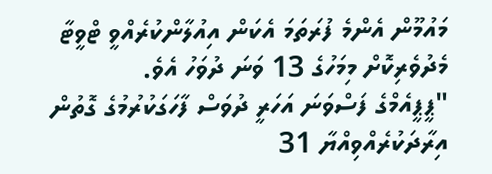މައުމޫން އެންމެ ފުރަތަމަ އެކަން އިއުލާންކުރެއްވީ ޓްވީޓާ މެދުވެރިކޮށް މިމަހުގެ 13 ވަނަ ދުވަހު އެވެ.
"ޕީޕީއެމްގެ ފަސްވަނަ އަހަރީ ދުވަސް ފާހަގަކުރުމުގެ ގޮތުން އިރާދަކުރެއްވިއްޔާ 31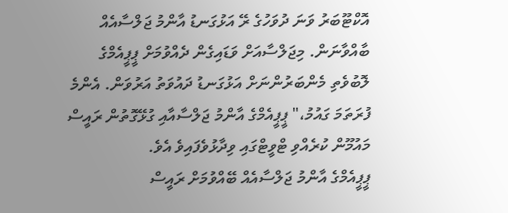އޮކްޓޫބަރު ވަނަ ދުވަހުގެ ރޭ އަޅުގަނޑު އާންމު ޖަލްސާއެއް ބާއްވާނަން. މިޖަލްސާއަށް ވަޑައިގެން ދެއްވުމަށް ޕީޕީއެމްގެ ލޮބުވެތި މެންބަރުންނަށް އަޅުގަނޑު ދައުވަތު އަރުވަން. އެންމެ ފުރަތަމަ ގައުމު،" ޕީޕީއެމްގެ އާންމު ޖަލްސާއާއި ގުޅޭގޮތުން ރައީސް މައުމޫން ކުރެއްވި ޓްވީޓްގައި ވިދާޅުވެފައިވެ އެވެ.
ޕީޕީއެމްގެ އާންމު ޖަލްސާއެއް ބޭއްވުމަށް ރައީސް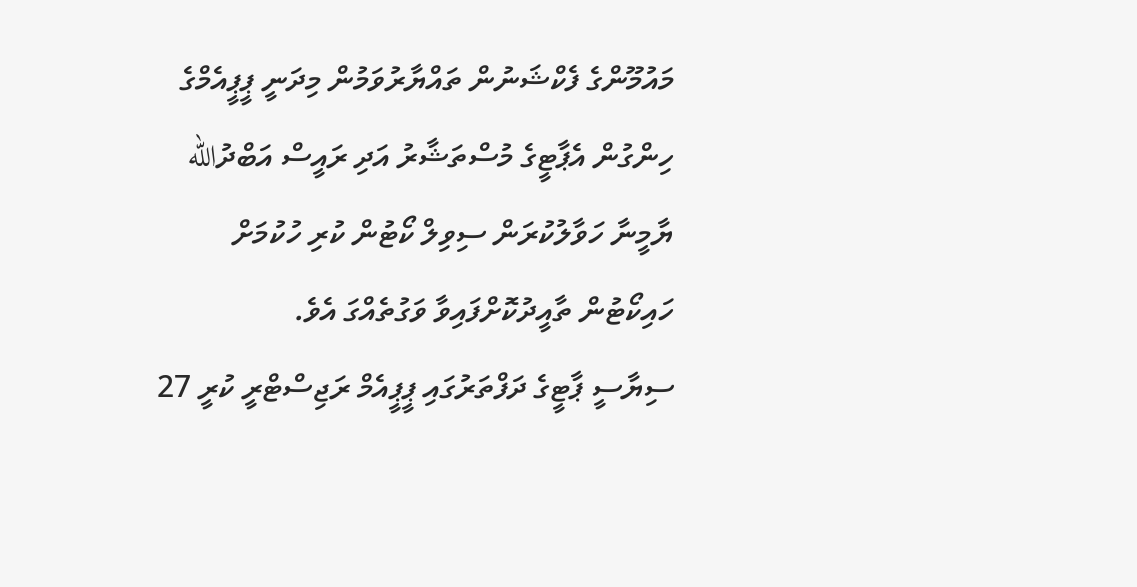މައުމޫންގެ ފެކްޝަނުން ތައްޔާރުވަމުން މިދަނީ ޕީޕީއެމްގެ ހިންގުން އެޕާޓީގެ މުސްތަޝާރު އަދި ރައީސް އަބްދުالله ޔާމީނާ ހަވާލުކުރަން ސިވިލް ކޯޓުން ކުރި ހުކުމަށް ހައިކޯޓުން ތާއީދުކޮށްފައިވާ ވަގުތެއްގަ އެވެ.
ސިޔާސީ ޕާޓީގެ ދަފްތަރުގައި ޕީޕީއެމް ރަޖިސްޓްރީ ކުރީ 27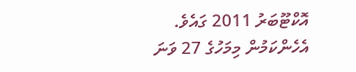އޮކްޓޫބަރު 2011 ގައެވެ. އެހެންކަމުން މިމަހުގެ 27 ވަނަ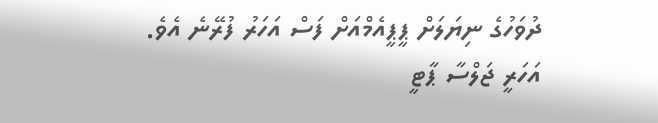ދުވަހުގެ ނިޔަލަށް ޕީޕީއެމްއަށް ފަސް އަހަރު ފުރޭނެ އެވެ.
އަހަރީ ޖަލްސާ ޕާޓީ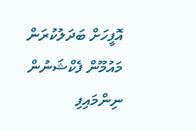އޮފީހަށް ބަދަލުކުރަން މައުމޫން ފެކްޝަނުން ނިންމައިފި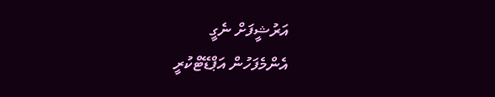އަރުޝީފަށް ނެގީ
އެންމެފަހުން އަޕްޑޭޓްކުރީ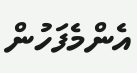އެންމެފަހުން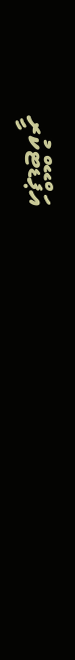އަޕްޑޭޓްކުރީ